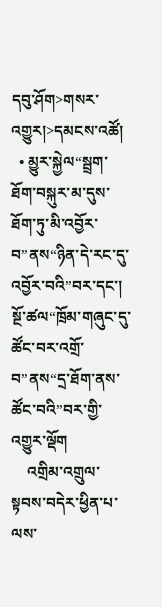དབུ་ཤོག>གསར་འགྱུར།>དམངས་འཚོ།
  • མྱུར་སྐྱེལ“སྦྲག་ཐོག་བསྐུར་མ་དུས་ཐོག་ཏུ་མི་འབྱོར་བ”ནས“ཉིན་དེ་རང་དུ་འབྱོར་བའི”བར་དང་། སྔོ་ཚལ“ཁྲོམ་གཞུང་དུ་ཚོང་བར་འགྲོ་བ”ནས“དྲ་ཐོག་ནས་ཚོང་བའི”བར་གྱི་འགྱུར་ལྡོག
    འགྲིམ་འགྲུལ་སྟབས་བདེར་ཕྱིན་པ་ལས་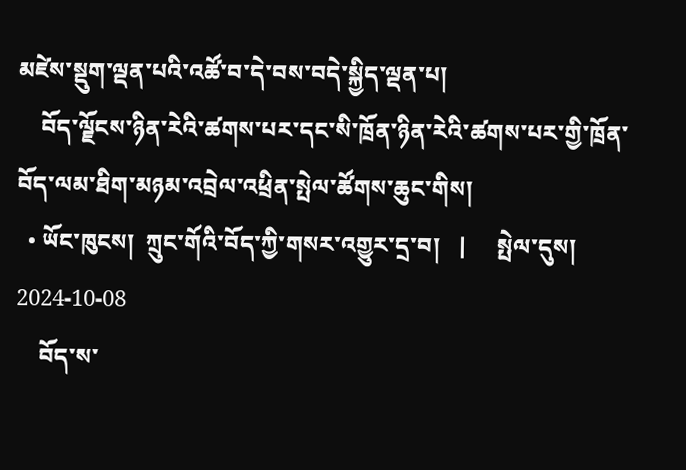མཛེས་སྡུག་ལྡན་པའི་འཚོ་བ་དེ་བས་བདེ་སྐྱིད་ལྡན་པ།
    བོད་ལྗོངས་ཉིན་རེའི་ཚགས་པར་དང་སི་ཁྲོན་ཉིན་རེའི་ཚགས་པར་གྱི་ཁྲོན་བོད་ལམ་ཐིག་མཉམ་འབྲེལ་འཕྲིན་སྤེལ་ཚོགས་ཆུང་གིས།
  • ཡོང་ཁུངས།  ཀྲུང་གོའི་བོད་ཀྱི་གསར་འགྱུར་དྲ་བ།   |     སྤེལ་དུས།  2024-10-08
    བོད་ས་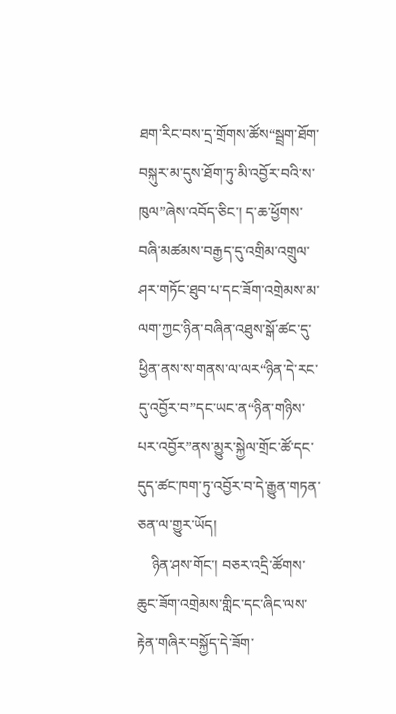ཐག་རིང་བས་དྲ་གྲོགས་ཚོས“སྦྲག་ཐོག་བསྐུར་མ་དུས་ཐོག་ཏུ་མི་འབྱོར་བའི་ས་ཁུལ”ཞེས་འབོད་ཅིང་། ད་ཆ་ཕྱོགས་བཞི་མཚམས་བརྒྱད་དུ་འགྲིམ་འགྲུལ་ཤར་གཏོང་ཐུབ་པ་དང་ཟོག་འགྲེམས་མ་ལག་ཀྱང་ཉིན་བཞིན་འཐུས་སྒོ་ཚང་དུ་ཕྱིན་ནས་ས་གནས་ལ་ལར“ཉིན་དེ་རང་དུ་འབྱོར་བ”དང་ཡང་ན“ཉིན་གཉིས་པར་འབྱོར”ནས་མྱུར་སྐྱེལ་གྲོང་ཚོ་དང་དུད་ཚང་ཁག་ཏུ་འབྱོར་བ་དེ་རྒྱུན་གཏན་ཅན་ལ་གྱུར་ཡོད།
    ཉིན་ཤས་གོང་། བཅར་འདྲི་ཚོགས་ཆུང་ཟོག་འགྲེམས་གླིང་དང་ཞིང་ལས་རྟེན་གཞིར་བསྐྱོད་དེ་ཟོག་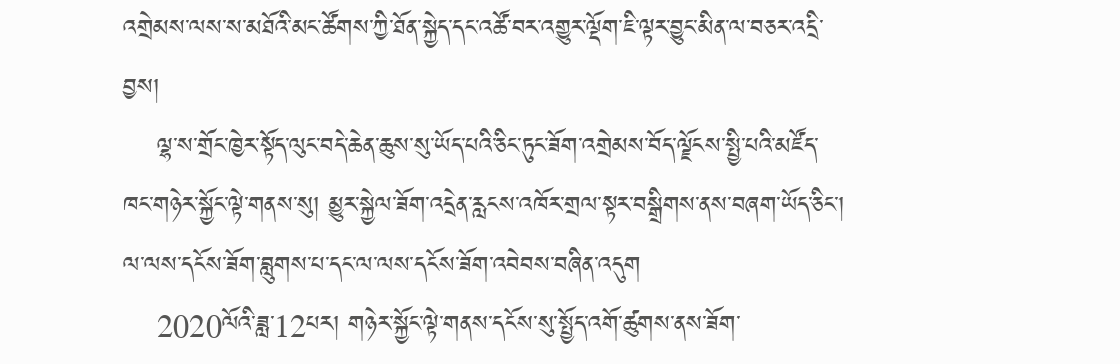འགྲེམས་ལས་ས་མཐོའི་མང་ཚོགས་ཀྱི་ཐོན་སྐྱེད་དང་འཚོ་བར་འགྱུར་ལྡོག་ཇི་ལྟར་བྱུང་མིན་ལ་བཅར་འདྲི་བྱས།
    ལྷ་ས་གྲོང་ཁྱེར་སྟོད་ལུང་བདེ་ཆེན་ཆུས་སུ་ཡོད་པའི་ཅིང་ཏུང་ཟོག་འགྲེམས་བོད་ལྗོངས་སྤྱི་པའི་མཛོད་ཁང་གཉེར་སྐྱོང་ལྟེ་གནས་སུ། མྱུར་སྐྱེལ་ཟོག་འདྲེན་རླངས་འཁོར་གྲལ་སྟར་བསྒྲིགས་ནས་བཞག་ཡོད་ཅིང་། ལ་ལས་དངོས་ཟོག་བླུགས་པ་དང་ལ་ལས་དངོས་ཟོག་འབེབས་བཞིན་འདུག
    2020ལོའི་ཟླ་12པར། གཉེར་སྐྱོང་ལྟེ་གནས་དངོས་སུ་སྤྱོད་འགོ་ཚུགས་ནས་ཟོག་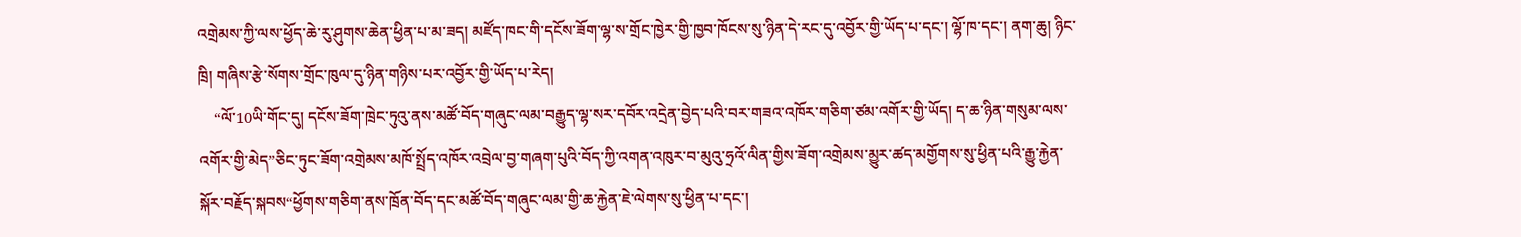འགྲེམས་ཀྱི་ལས་ཕྱོད་ཆེ་རུ་ཤུགས་ཆེན་ཕྱིན་པ་མ་ཟད། མཛོད་ཁང་གི་དངོས་ཟོག་ལྷ་ས་གྲོང་ཁྱེར་གྱི་ཁྱབ་ཁོངས་སུ་ཉིན་དེ་རང་དུ་འབྱོར་གྱི་ཡོད་པ་དང་། ལྷོ་ཁ་དང་། ནག་ཆུ། ཉིང་ཁྲི། གཞིས་རྩེ་སོགས་གྲོང་ཁུལ་དུ་ཉིན་གཉིས་པར་འབྱོར་གྱི་ཡོད་པ་རེད།
    “ལོ་10ཡི་གོང་དུ། དངོས་ཟོག་ཁྲེང་ཏུའུ་ནས་མཚོ་བོད་གཞུང་ལམ་བརྒྱུད་ལྷ་སར་དབོར་འདྲེན་བྱེད་པའི་བར་གཟའ་འཁོར་གཅིག་ཙམ་འགོར་གྱི་ཡོད། ད་ཆ་ཉིན་གསུམ་ལས་འགོར་གྱི་མེད”ཅིང་ཏུང་ཟོག་འགྲེམས་མཁོ་སྤྲོད་འཁོར་འབྲེལ་བྱ་གཞག་པུའི་བོད་ཀྱི་འགན་འཁུར་བ་མུའུ་ཧྲའོ་ལིན་གྱིས་ཟོག་འགྲེམས་མྱུར་ཚད་མགྱོགས་སུ་ཕྱིན་པའི་རྒྱུ་རྐྱེན་སྐོར་བརྗོད་སྐབས“ཕྱོགས་གཅིག་ནས་ཁྲོན་བོད་དང་མཚོ་བོད་གཞུང་ལམ་གྱི་ཆ་རྐྱེན་ཇེ་ལེགས་སུ་ཕྱིན་པ་དང་།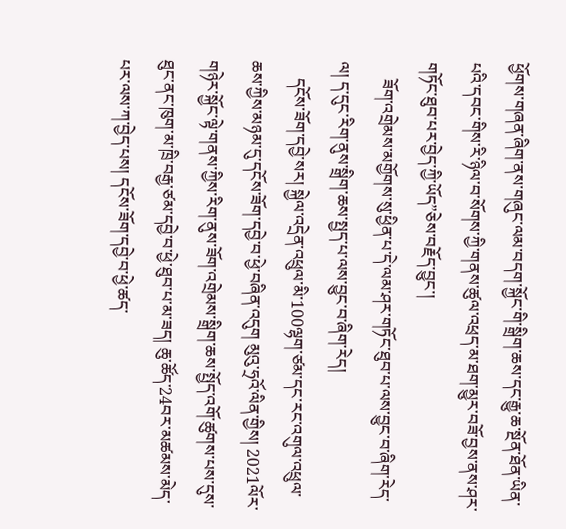ཕྱོགས་གཞན་ཞིག་ནས་གཞུང་ལམ་བདག་སྐྱོང་གི་སྒྲིག་ཆས་དང་རྒྱུ་ཆ་སྔོན་ཐོན་ཡིན་པའི་དབང་གིས་རི་ཉིལ་བ་སོགས་ཀྱི་གནས་ཚུལ་འཕྲད་མ་ཐག་མྱུར་བཟོ་བྱས་ནས་ཤར་གཏོང་ཐུབ་པར་བྱེད་ཀྱི་ཡོད”ཅེས་བརྗོད་བྱུང་།
    ཟོག་འགྲེམས་མགྱོགས་སུ་ཕྱིན་པ་དེ་ལམ་ཤར་གཏོང་ཐུབ་པ་ལས་བྱུང་བ་ཞིག་རེད་ལ། ད་དུང་རིག་ནུས་སྒྲིག་ཆས་སྤྱད་པ་ལས་བྱུང་བ་ཞིག་རེད།
    དངོས་ཟོག་དབྱེ་སར། སྐྱེལ་འདྲེན་འཕྲུལ་མི་100ལྷག་ཙམ་དང་རང་འགུལ་འཕྲུལ་ཆས་ཀྱིས་མཉམ་དུ་དངོས་ཟོག་དབྱེ་བ་ཕྱེ་བཞིན་འདུག མུའུ་ཧྲའོ་ལིན་གྱིས། 2021ལོར་གཉེར་སྐྱོང་ལྟེ་གནས་ཀྱིས་རིག་ནུས་ཟོག་འགྲེམས་སྒྲིག་ཆས་སྤྱོད་འགོ་ཚུགས་པས་དུས་ཐུང་ནང་ཁུག་མ་ཁྲི་བརྒྱ་ཙམ་དབྱེ་བ་ཕྱེ་ཐུབ་པ་མ་ཟད། ཆུ་ཚོད་24བར་མཚམས་མེད་པར་ལས་ཀ་བྱེད་པས། དངོས་ཟོག་དབྱེ་བ་ཕྱེ་ཚད་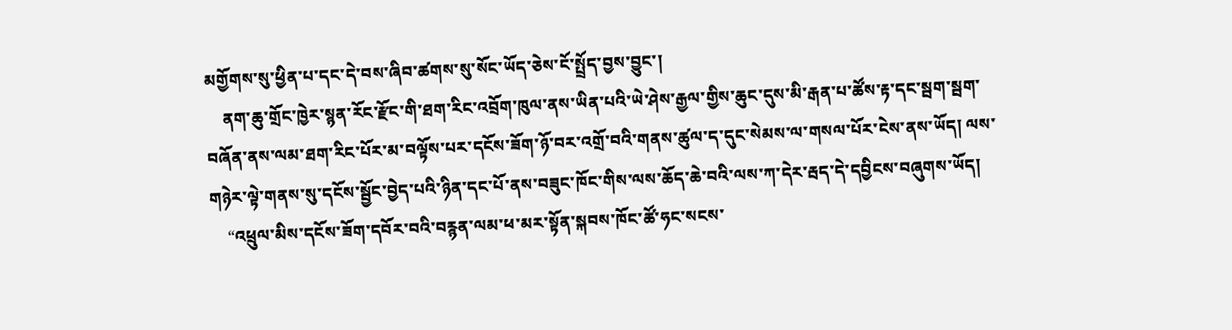མགྱོགས་སུ་ཕྱིན་པ་དང་དེ་བས་ཞིབ་ཚགས་སུ་སོང་ཡོད་ཅེས་ངོ་སྤྲོད་བྱས་བྱུང་།
    ནག་ཆུ་གྲོང་ཁྱེར་སྙན་རོང་རྫོང་གི་ཐག་རིང་འབྲོག་ཁུལ་ནས་ཡིན་པའི་ཡེ་ཤེས་རྒྱལ་གྱིས་ཆུང་དུས་མི་རྒན་པ་ཚོས་རྟ་དང་སྦག་སྦག་བཞོན་ནས་ལམ་ཐག་རིང་པོར་མ་བལྟོས་པར་དངོས་ཟོག་ཉོ་བར་འགྲོ་བའི་གནས་ཚུལ་ད་དུང་སེམས་ལ་གསལ་པོར་ངེས་ནས་ཡོད། ལས་གཉེར་ལྟེ་གནས་སུ་དངོས་སྦྱོང་བྱེད་པའི་ཉིན་དང་པོ་ནས་བཟུང་ཁོང་གིས་ལས་ཆོད་ཆེ་བའི་ལས་ཀ་དེར་རྦད་དེ་དབྱིངས་བཞུགས་ཡོད།
    “འཕྲུལ་མིས་དངོས་ཟོག་དབོར་བའི་བརྙན་ལམ་ཕ་མར་སྟོན་སྐབས་ཁོང་ཚོ་ཧང་སངས་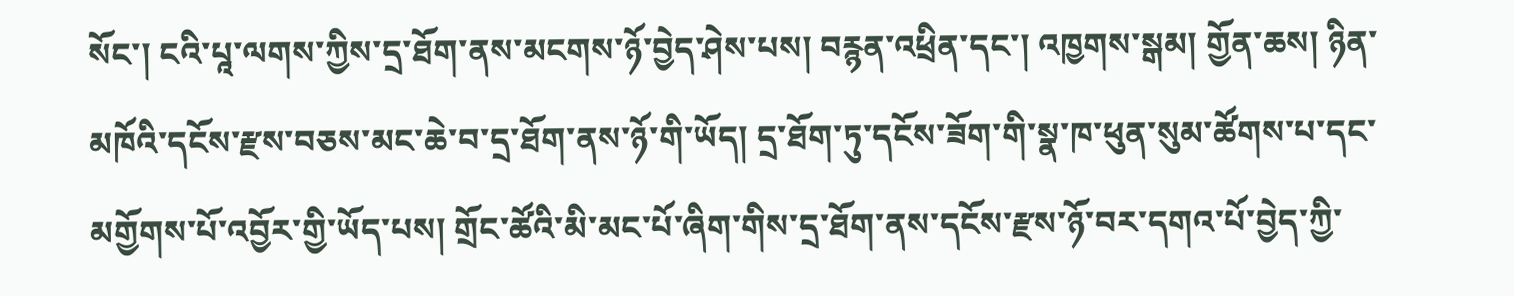སོང་། ངའི་པཱ་ལགས་ཀྱིས་དྲ་ཐོག་ནས་མངགས་ཉོ་བྱེད་ཤེས་པས། བརྙན་འཕྲིན་དང་། འཁྱགས་སྒམ། གྱོན་ཆས། ཉིན་མཁོའི་དངོས་རྫས་བཅས་མང་ཆེ་བ་དྲ་ཐོག་ནས་ཉོ་གི་ཡོད། དྲ་ཐོག་ཏུ་དངོས་ཟོག་གི་སྣ་ཁ་ཕུན་སུམ་ཚོགས་པ་དང་མགྱོགས་པོ་འབྱོར་གྱི་ཡོད་པས། གྲོང་ཚོའི་མི་མང་པོ་ཞིག་གིས་དྲ་ཐོག་ནས་དངོས་རྫས་ཉོ་བར་དགའ་པོ་བྱེད་ཀྱི་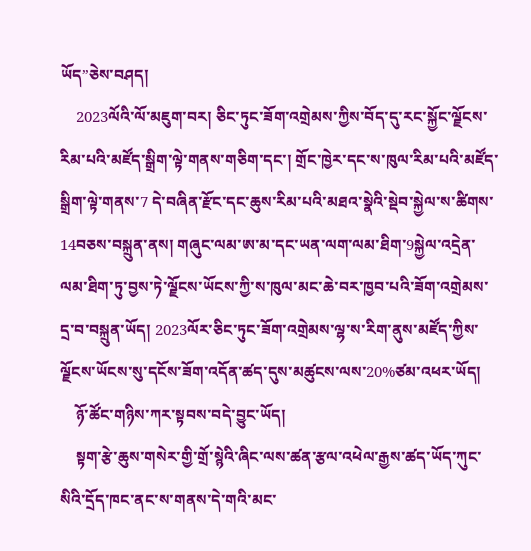ཡོད”ཅེས་བཤད།
    2023ལོའི་ལོ་མཇུག་བར། ཅིང་ཏུང་ཟོག་འགྲེམས་ཀྱིས་བོད་དུ་རང་སྐྱོང་ལྗོངས་རིམ་པའི་མཛོད་སྒྲིག་ལྟེ་གནས་གཅིག་དང་། གྲོང་ཁྱེར་དང་ས་ཁུལ་རིམ་པའི་མཛོད་སྒྲིག་ལྟེ་གནས་7 དེ་བཞིན་རྫོང་དང་ཆུས་རིམ་པའི་མཐའ་སྣེའི་སྡེབ་སྐྱེལ་ས་ཚིགས་14བཅས་བསྐྲུན་ནས། གཞུང་ལམ་ཨ་མ་དང་ཡན་ལག་ལམ་ཐིག་9སྐྱེལ་འདྲེན་ལམ་ཐིག་ཏུ་བྱས་ཏེ་ལྗོངས་ཡོངས་ཀྱི་ས་ཁུལ་མང་ཆེ་བར་ཁྱབ་པའི་ཟོག་འགྲེམས་དྲ་བ་བསྐྲུན་ཡོད། 2023ལོར་ཅིང་ཏུང་ཟོག་འགྲེམས་ལྷ་ས་རིག་ནུས་མཛོད་ཀྱིས་ལྗོངས་ཡོངས་སུ་དངོས་ཟོག་འདོན་ཚད་དུས་མཚུངས་ལས་20%ཙམ་འཕར་ཡོད།
    ཉོ་ཚོང་གཉིས་ཀར་སྟབས་བདེ་བྱུང་ཡོད།
    སྟག་རྩེ་ཆུས་གསེར་གྱི་གྲོ་སྙེའི་ཞིང་ལས་ཚན་རྩལ་འཕེལ་རྒྱས་ཚད་ཡོད་ཀུང་སིའི་དྲོད་ཁང་ནང་ས་གནས་དེ་གའི་མང་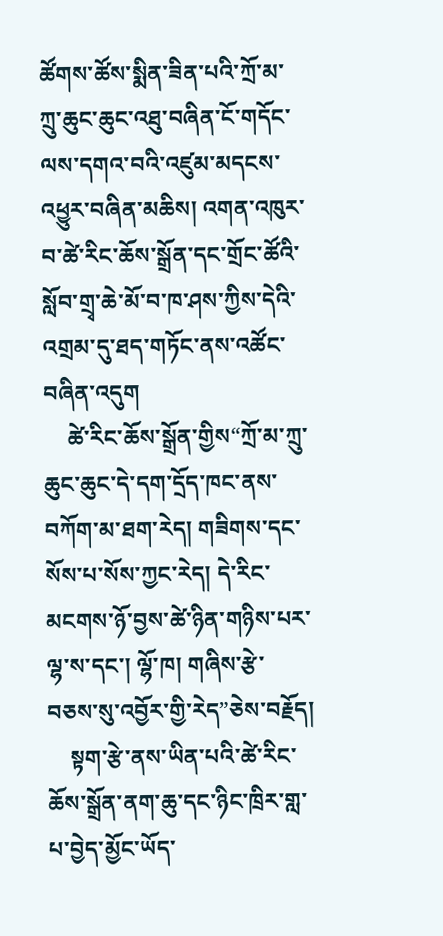ཚོགས་ཚོས་སྨིན་ཟིན་པའི་ཀྲོ་མ་ཀྲུ་ཆུང་ཆུང་འཐུ་བཞིན་ངོ་གདོང་ལས་དགའ་བའི་འཛུམ་མདངས་འཕྱུར་བཞིན་མཆིས། འགན་འཁུར་བ་ཚེ་རིང་ཆོས་སྒྲོན་དང་གྲོང་ཚོའི་སློབ་གྲྭ་ཆེ་མོ་བ་ཁ་ཤས་ཀྱིས་དེའི་འགྲམ་དུ་ཐད་གཏོང་ནས་འཚོང་བཞིན་འདུག
    ཚེ་རིང་ཆོས་སྒྲོན་གྱིས“ཀྲོ་མ་ཀྲུ་ཆུང་ཆུང་དེ་དག་དྲོད་ཁང་ནས་བཀོག་མ་ཐག་རེད། གཟིགས་དང་སོས་པ་སོས་ཀྱང་རེད། དེ་རིང་མངགས་ཉོ་བྱས་ཚེ་ཉིན་གཉིས་པར་ལྷ་ས་དང་། ལྷོ་ཁ། གཞིས་རྩེ་བཅས་སུ་འབྱོར་གྱི་རེད”ཅེས་བརྗོད།
    སྟག་རྩེ་ནས་ཡིན་པའི་ཚེ་རིང་ཆོས་སྒྲོན་ནག་ཆུ་དང་ཉིང་ཁྲིར་གླ་པ་བྱེད་མྱོང་ཡོད་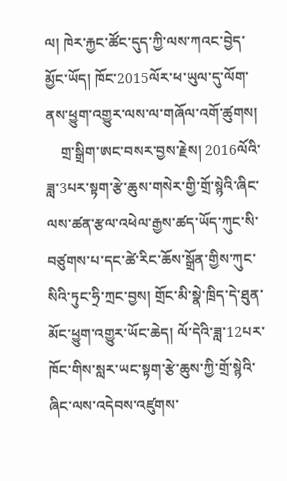ལ། ཁེར་རྐྱང་ཚོང་དུད་ཀྱི་ལས་ཀའང་བྱེད་མྱོང་ཡོད། ཁོང་2015ལོར་ཕ་ཡུལ་དུ་ལོག་ནས་ཕྱུག་འགྱུར་ལས་ལ་གཞོལ་འགོ་ཚུགས།
    གྲ་སྒྲིག་ཨང་བསར་བྱས་རྗེས། 2016ལོའི་ཟླ་3པར་སྟག་རྩེ་ཆུས་གསེར་གྱི་གྲོ་སྙེའི་ཞིང་ལས་ཚན་རྩལ་འཕེལ་རྒྱས་ཚད་ཡོད་ཀུང་སི་བཙུགས་པ་དང་ཚེ་རིང་ཆོས་སྒྲོན་གྱིས་ཀུང་སིའི་ཏུང་ཧྲི་ཀྲང་བྱས། གྲོང་མི་སྣེ་ཁྲིད་དེ་ཐུན་མོང་ཕྱུག་འགྱུར་ཡོང་ཆེད། ལོ་དེའི་ཟླ་12པར་ཁོང་གིས་སླར་ཡང་སྟག་རྩེ་ཆུས་ཀྱི་གྲོ་སྙེའི་ཞིང་ལས་འདེབས་འཛུགས་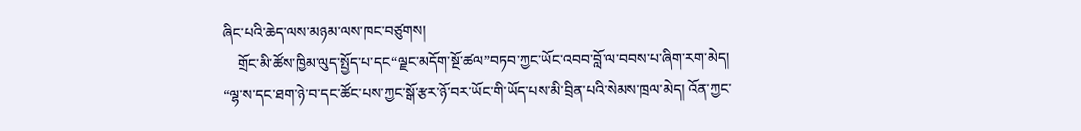ཞིང་པའི་ཆེད་ལས་མཉམ་ལས་ཁང་བཙུགས།
    གྲོང་མི་ཚོས་ཁྱིམ་ལུད་སྤྱོད་པ་དང“ལྗང་མདོག་སྔོ་ཚལ”བཏབ་ཀྱང་ཡོང་འབབ་བློ་ལ་བབས་པ་ཞིག་རག་མེད། “ལྷ་ས་དང་ཐག་ཉེ་བ་དང་ཚོང་པས་ཀྱང་སྒོ་རྩར་ཉོ་བར་ཡོང་གི་ཡོད་པས་མི་བྲིན་པའི་སེམས་ཁྲལ་མེད། འོན་ཀྱང་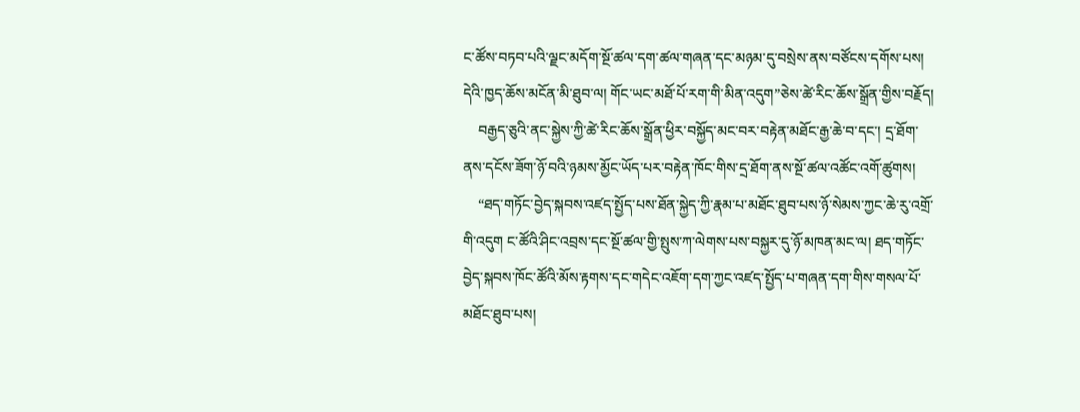ང་ཚོས་བཏབ་པའི་ལྗང་མདོག་སྔོ་ཚལ་དག་ཚལ་གཞན་དང་མཉམ་དུ་བསྲེས་ནས་བཙོངས་དགོས་པས། དེའི་ཁྱད་ཆོས་མངོན་མི་ཐུབ་ལ། གོང་ཡང་མཐོ་པོ་རག་གི་མིན་འདུག”ཅེས་ཚེ་རིང་ཆོས་སྒྲོན་གྱིས་བརྗོད།
    བརྒྱད་ཅུའི་ནང་སྐྱེས་ཀྱི་ཚེ་རིང་ཆོས་སྒྲོན་ཕྱིར་བསྐྱོད་མང་བར་བརྟེན་མཐོང་རྒྱ་ཆེ་བ་དང་། དྲ་ཐོག་ནས་དངོས་ཟོག་ཉོ་བའི་ཉམས་མྱོང་ཡོད་པར་བརྟེན་ཁོང་གིས་དྲ་ཐོག་ནས་སྔོ་ཚལ་འཚོང་འགོ་ཚུགས།
    “ཐད་གཏོང་བྱེད་སྐབས་འཛད་སྤྱོད་པས་ཐོན་སྐྱེད་ཀྱི་རྣམ་པ་མཐོང་ཐུབ་པས་ཉོ་སེམས་ཀྱང་ཆེ་རུ་འགྲོ་གི་འདུག ང་ཚོའི་ཤིང་འབྲས་དང་སྔོ་ཚལ་གྱི་སྤུས་ཀ་ལེགས་པས་བསྐྱར་དུ་ཉོ་མཁན་མང་ལ། ཐད་གཏོང་བྱེད་སྐབས་ཁོང་ཚོའི་མོས་རྟགས་དང་གདེང་འཇོག་དག་ཀྱང་འཛད་སྤྱོད་པ་གཞན་དག་གིས་གསལ་པོ་མཐོང་ཐུབ་པས།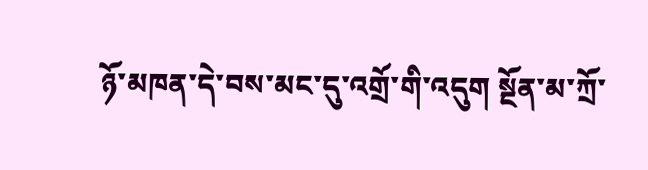ཉོ་མཁན་དེ་བས་མང་དུ་འགྲོ་གི་འདུག སྔོན་མ་ཀྲོ་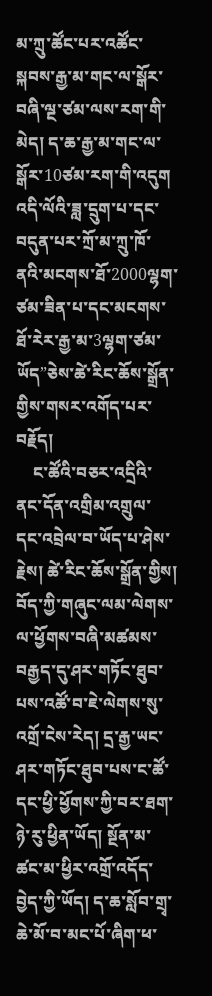མ་ཀྲུ་ཚོང་པར་འཚོང་སྐབས་རྒྱ་མ་གང་ལ་སྒོར་བཞི་ལྔ་ཙམ་ལས་རག་གི་མེད། ད་ཆ་རྒྱ་མ་གང་ལ་སྒོར་10ཙམ་རག་གི་འདུག འདི་ལོའི་ཟླ་དྲུག་པ་དང་བདུན་པར་ཀྲོ་མ་ཀྲུ་ཁོ་ནའི་མངགས་ཐོ་2000ལྷག་ཙམ་ཟིན་པ་དང་མངགས་ཐོ་རེར་རྒྱ་མ་3ལྷག་ཙམ་ཡོད”ཅེས་ཚེ་རིང་ཆོས་སྒྲོན་གྱིས་གསར་འགོད་པར་བརྗོད།
    ང་ཚོའི་བཅར་འདྲིའི་ནང་དོན་འགྲིམ་འགྲུལ་དང་འབྲེལ་བ་ཡོད་པ་ཤེས་རྗེས། ཚེ་རིང་ཆོས་སྒྲོན་གྱིས། བོད་ཀྱི་གཞུང་ལམ་ལེགས་ལ་ཕྱོགས་བཞི་མཚམས་བརྒྱད་དུ་ཤར་གཏོང་ཐུབ་པས་འཚོ་བ་ཇེ་ལེགས་སུ་འགྲོ་ངེས་རེད། དྲ་རྒྱ་ཡང་ཤར་གཏོང་ཐུབ་པས་ང་ཚོ་དང་ཕྱི་ཕྱོགས་ཀྱི་བར་ཐག་ཉེ་རུ་ཕྱིན་ཡོད། སྔོན་མ་ཚང་མ་ཕྱིར་འགྲོ་འདོད་བྱེད་ཀྱི་ཡོད། ད་ཆ་སློབ་གྲྭ་ཆེ་མོ་བ་མང་པོ་ཞིག་ཕ་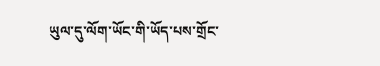ཡུལ་དུ་ལོག་ཡོང་གི་ཡོད་པས་གྲོང་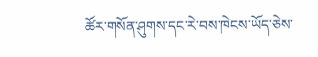ཚོར་གསོན་ཤུགས་དང་རེ་བས་ཁེངས་ཡོད་ཅེས་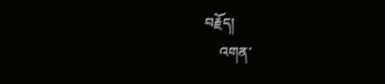བརྗོད།
    འགན་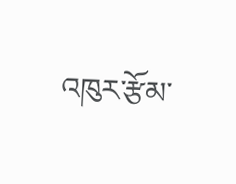འཁུར་རྩོམ་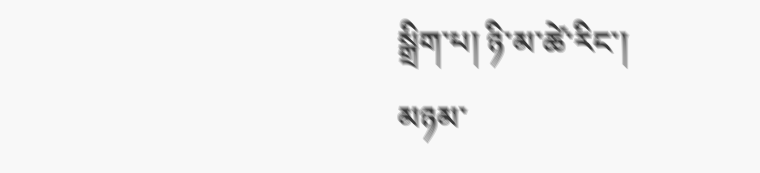སྒྲིག་པ། ཉི་མ་ཚེ་རིང་།
མཉམ་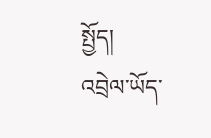སྤྱོད།
འབྲེལ་ཡོད་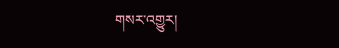གསར་འགྱུར།